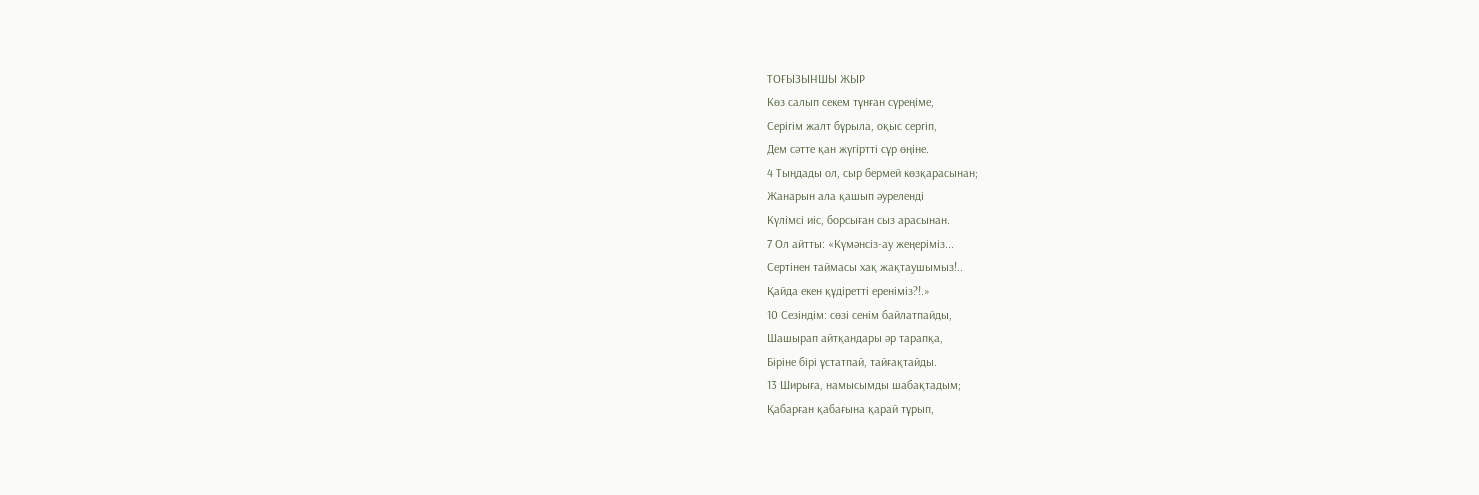ТОҒЫЗЫНШЫ ЖЫР
Көз салып секем тұнған сүреңіме,
Серігім жалт бұрыла, оқыс сергіп,
Дем сәтте қан жүгіртті сұр өңіне.
4 Тыңдады ол, сыр бермей көзқарасынан;
Жанарын ала қашып әуреленді
Күлімсі иіс, борсыған сыз арасынан.
7 Ол айтты: «Күмәнсіз-ау жеңеріміз...
Сертінен таймасы хақ жақтаушымыз!..
Қайда екен құдіретті ереніміз?!.»
10 Сезіндім: сөзі сенім байлатпайды,
Шашырап айтқандары әр тарапқа,
Біріне бірі ұстатпай, тайғақтайды.
13 Ширыға, намысымды шабақтадым;
Қабарған қабағына қарай тұрып,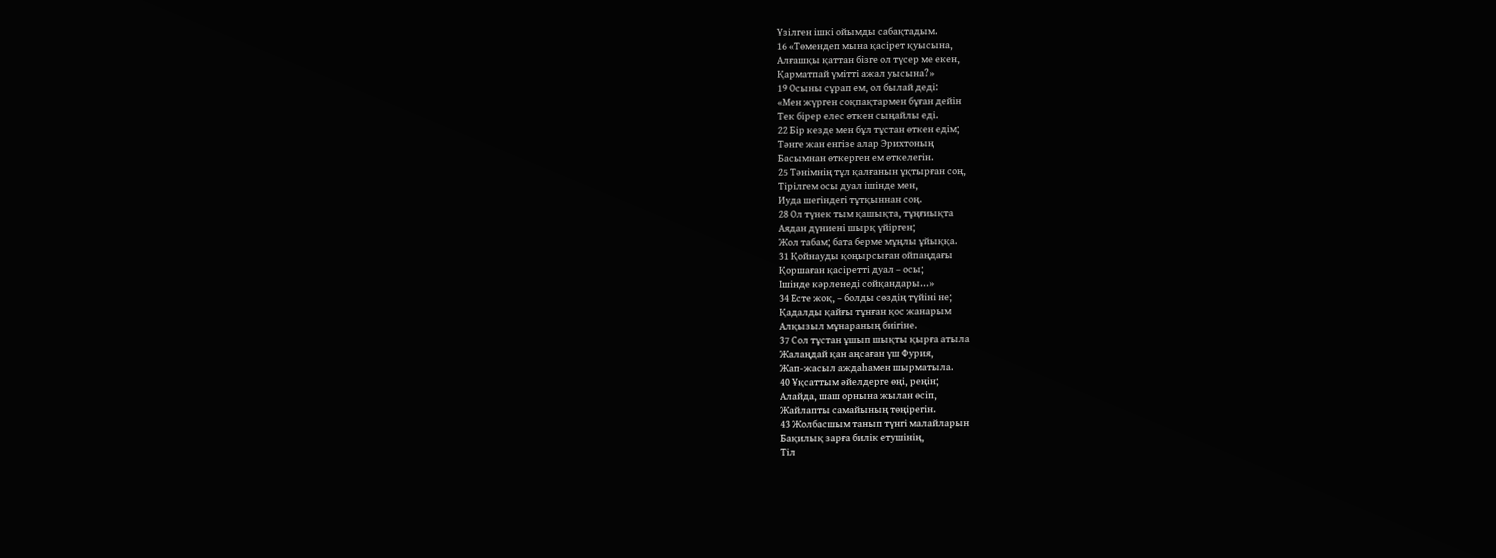Үзілген ішкі ойымды сабақтадым.
16 «Төмендеп мына қасірет қуысына,
Алғашқы қаттан бізге ол түсер ме екен,
Қарматпай үмітті ажал уысына?»
19 Осыны сұрап ем, ол былай деді:
«Мен жүрген соқпақтармен бұған дейін
Тек бірер елес өткен сыңайлы еді.
22 Бір кезде мен бұл тұстан өткен едім;
Тәнге жан енгізе алар Эрихтоның
Басымнан өткерген ем өткелегін.
25 Тәнімнің тұл қалғанын ұқтырған соң,
Тірілгем осы дуал ішінде мен,
Иуда шегіндегі тұтқыннан соң.
28 Ол түнек тым қашықта, тұңғиықта
Аядан дүниені шырқ үйірген;
Жол табам; бата берме мұңлы ұйыққа.
31 Қойнауды қоңырсыған ойпаңдағы
Қоршаған қасіретті дуал – осы;
Ішінде кәрленеді сойқандары...»
34 Есте жоқ, – болды сөздің түйіні не;
Қадалды қайғы тұнған қос жанарым
Алқызыл мұнараның биігіне.
37 Сол тұстан ұшып шықты қырға атыла
Жалаңдай қан аңсаған үш Фурия,
Жап-жасыл аждаһамен шырматыла.
40 Ұқсаттым әйелдерге өңі, реңін;
Алайда, шаш орнына жылан өсіп,
Жайлапты самайының төңірегін.
43 Жолбасшым танып түнгі малайларын
Бақилық зарға билік етушінің,
Тіл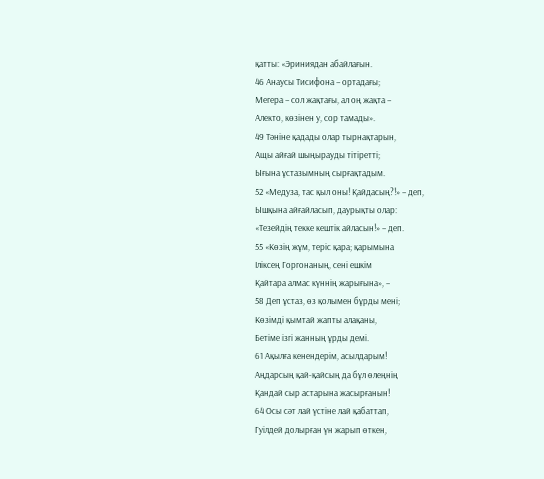қатты: «Эриниядан абайлағын.
46 Анаусы Тисифона – ортадағы;
Мегера – сол жақтағы, ал оң жақта –
Алекто, көзінен у, сор тамады».
49 Тәніне қадады олар тырнақтарын,
Ащы айғай шыңырауды тітіретті;
Ығына ұстазымның сырғақтадым.
52 «Медуза, тас қыл оны! Қайдасың?!» – деп,
Ышқына айғайласып, даурықты олар:
«Тезейдің текке кештік айласын!» – деп.
55 «Көзің жұм, теріс қара; қарымына
Іліксең Горгонаның, сені ешкім
Қайтара алмас күннің жарығына», –
58 Деп ұстаз, өз қолымен бұрды мені;
Көзімді қымтай жапты алақаны,
Бетіме ізгі жанның ұрды демі.
61 Ақылға кенендерім, асылдарым!
Аңдарсың қай-қайсың да бұл өлеңнің
Қандай сыр астарына жасырғанын!
64 Осы сәт лай үстіне лай қабаттап,
Гуілдей долырған үн жарып өткен,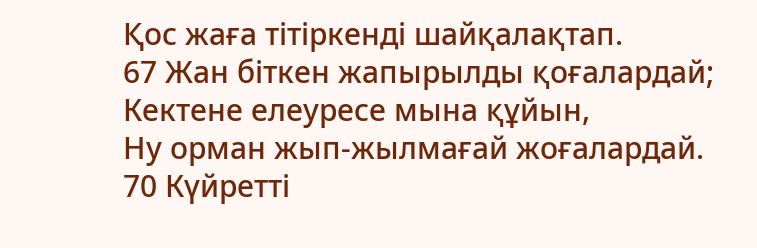Қос жаға тітіркенді шайқалақтап.
67 Жан біткен жапырылды қоғалардай;
Кектене елеуресе мына құйын,
Ну орман жып-жылмағай жоғалардай.
70 Күйретті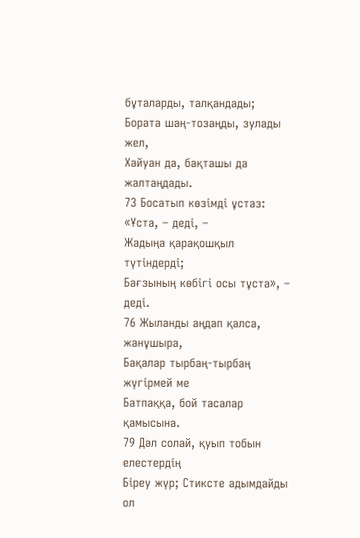бұталарды, талқандады;
Бората шаң-тозаңды, зулады жел,
Хайуан да, бақташы да жалтаңдады.
73 Босатып көзімді ұстаз: «Ұста, – деді, –
Жадыңа қарақошқыл түтіндерді;
Бағзының көбігі осы тұста», – деді.
76 Жыланды аңдап қалса, жанұшыра,
Бақалар тырбаң-тырбаң жүгірмей ме
Батпаққа, бой тасалар қамысына.
79 Дәл солай, қуып тобын елестердің
Біреу жүр; Стиксте адымдайды ол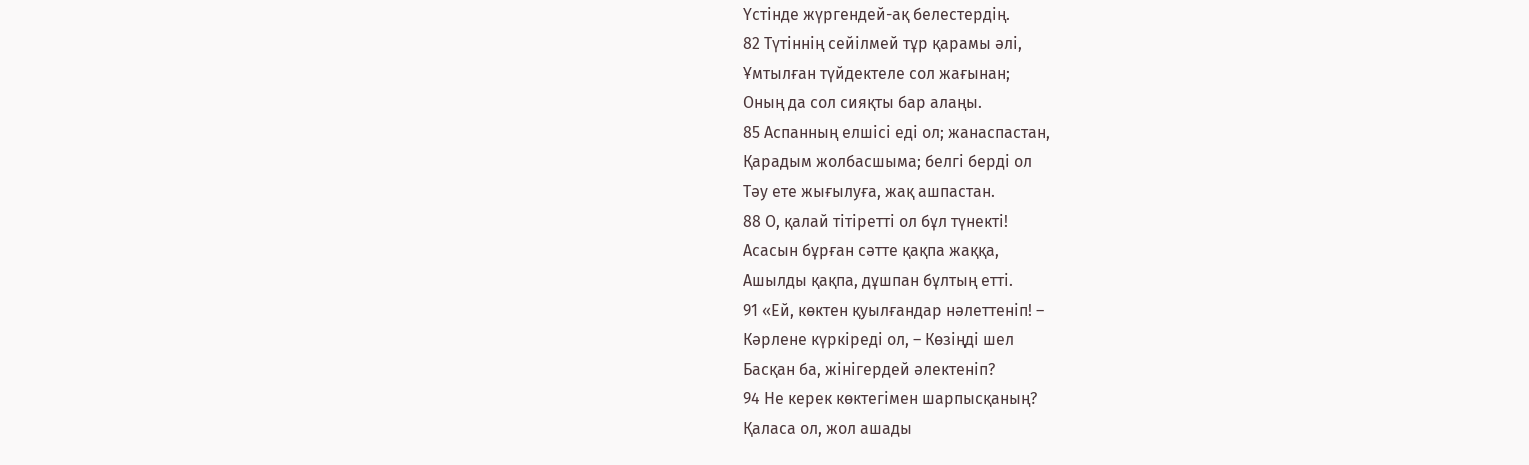Үстінде жүргендей-ақ белестердің.
82 Түтіннің сейілмей тұр қарамы әлі,
Ұмтылған түйдектеле сол жағынан;
Оның да сол сияқты бар алаңы.
85 Аспанның елшісі еді ол; жанаспастан,
Қарадым жолбасшыма; белгі берді ол
Тәу ете жығылуға, жақ ашпастан.
88 О, қалай тітіретті ол бұл түнекті!
Асасын бұрған сәтте қақпа жаққа,
Ашылды қақпа, дұшпан бұлтың етті.
91 «Ей, көктен қуылғандар нәлеттеніп! –
Кәрлене күркіреді ол, – Көзіңді шел
Басқан ба, жінігердей әлектеніп?
94 Не керек көктегімен шарпысқаның?
Қаласа ол, жол ашады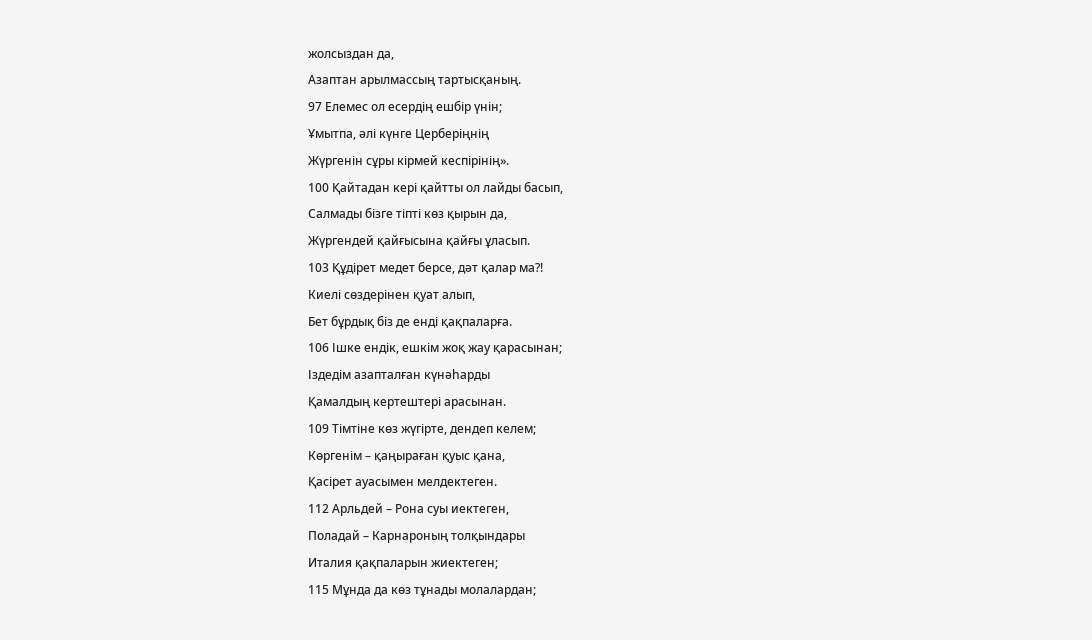жолсыздан да,
Азаптан арылмассың тартысқаның.
97 Елемес ол есердің ешбір үнін;
Ұмытпа, әлі күнге Церберіңнің
Жүргенін сұры кірмей кеспірінің».
100 Қайтадан кері қайтты ол лайды басып,
Салмады бізге тіпті көз қырын да,
Жүргендей қайғысына қайғы ұласып.
103 Құдірет медет берсе, дәт қалар ма?!
Киелі сөздерінен қуат алып,
Бет бұрдық біз де енді қақпаларға.
106 Ішке ендік, ешкім жоқ жау қарасынан;
Іздедім азапталған күнәһарды
Қамалдың кертештері арасынан.
109 Тімтіне көз жүгірте, дендеп келем;
Көргенім – қаңыраған қуыс қана,
Қасірет ауасымен мелдектеген.
112 Арльдей – Рона суы иектеген,
Поладай – Карнароның толқындары
Италия қақпаларын жиектеген;
115 Мұнда да көз тұнады молалардан;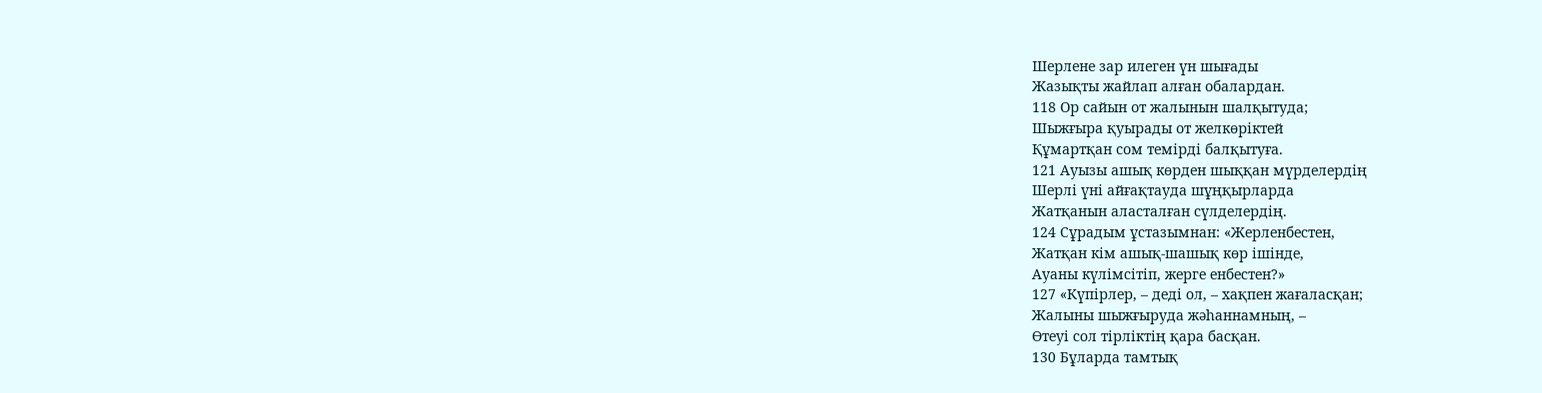Шерлене зар илеген үн шығады
Жазықты жайлап алған обалардан.
118 Ор сайын от жалынын шалқытуда;
Шыжғыра қуырады от желкөріктей
Құмартқан сом темірді балқытуға.
121 Ауызы ашық көрден шыққан мүрделердің
Шерлі үні айғақтауда шұңқырларда
Жатқанын аласталған сүлделердің.
124 Сұрадым ұстазымнан: «Жерленбестен,
Жатқан кім ашық-шашық көр ішінде,
Ауаны күлімсітіп, жерге енбестен?»
127 «Күпірлер, – деді ол, – хақпен жағаласқан;
Жалыны шыжғыруда жәһаннамның, –
Өтеуі сол тірліктің қара басқан.
130 Бұларда тамтық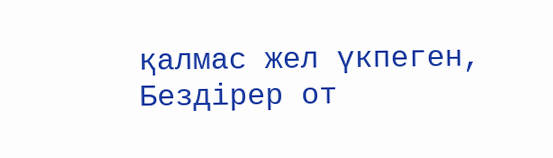қалмас жел үкпеген,
Бездірер от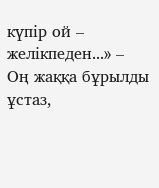күпір ой – желікпеден...» –
Оң жаққа бұрылды ұстаз,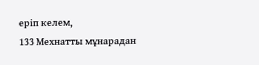еріп келем,
133 Мехнатты мұнарадан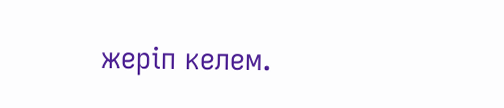жеріп келем.